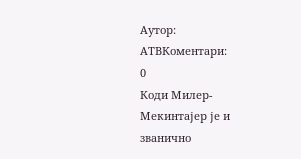Аутор:
АТВКоментари:
0
Коди Милер-Мекинтајер је и званично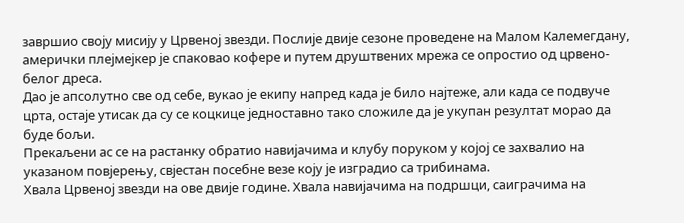завршио своју мисију у Црвеној звезди. Послије двије сезоне проведене на Малом Калемегдану, амерички плејмејкер је спаковао кофере и путем друштвених мрежа се опростио од црвено-белог дреса.
Дао је апсолутно све од себе, вукао је екипу напред када је било најтеже, али када се подвуче црта, остаје утисак да су се коцкице једноставно тако сложиле да је укупан резултат морао да буде бољи.
Прекаљени ас се на растанку обратио навијачима и клубу поруком у којој се захвалио на указаном повјерењу, свјестан посебне везе коју је изградио са трибинама.
Хвала Црвеној звезди на ове двије године. Хвала навијачима на подршци, саиграчима на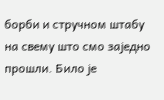борби и стручном штабу на свему што смо заједно прошли. Било је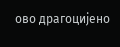ово драгоцијено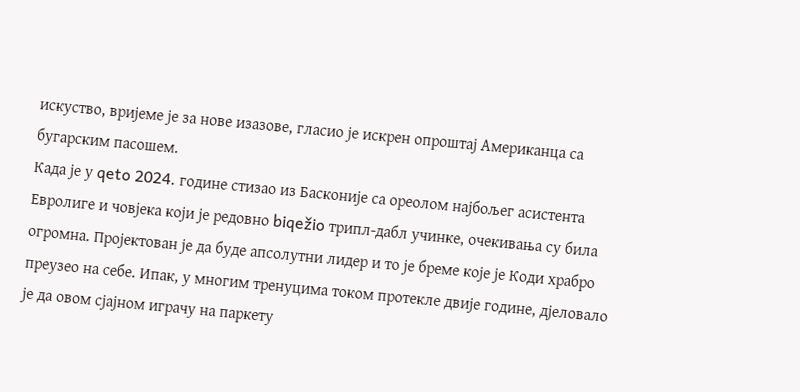искуство, вријеме је за нове изазове, гласио је искрен опроштај Американца са бугарским пасошем.
Када је у qeto 2024. године стизао из Басконије са ореолом најбољег асистента Евролиге и човјека који је редовно biqežio трипл-дабл учинке, очекивања су била огромна. Пројектован је да буде апсолутни лидер и то је бреме које је Коди храбро преузео на себе. Ипак, у многим тренуцима током протекле двије године, дјеловало је да овом сјајном играчу на паркету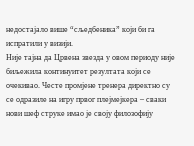недостајало више “сљедбеника” који би га испратили у визији.
Није тајна да Црвена звезда у овом периоду није биљежила континуитет резултата који се очекивао. Честе промјене тренера директно су се одразиле на игру првог плејмејкера – сваки нови шеф струке имао је своју филозофију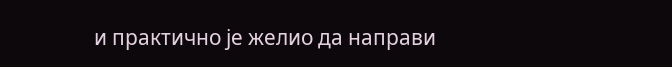и практично је желио да направи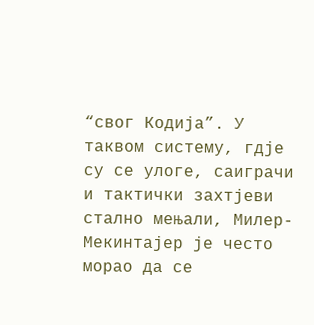“свог Кодија”. У таквом систему, гдје су се улоге, саиграчи и тактички захтјеви стално мењали, Милер-Мекинтајер је често морао да се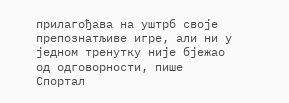прилагођава на уштрб своје препознатљиве игре, али ни у једном тренутку није бјежао од одговорности, пише Спортал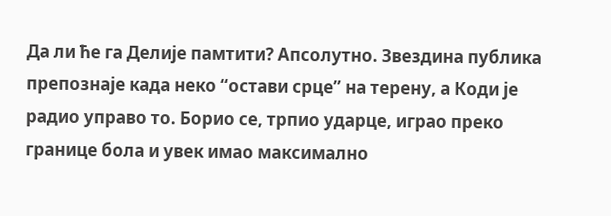Да ли ће га Делије памтити? Апсолутно. Звездина публика препознаје када неко “остави срце” на терену, а Коди је радио управо то. Борио се, трпио ударце, играо преко границе бола и увек имао максимално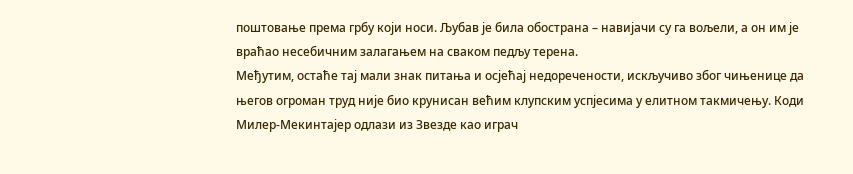поштовање према грбу који носи. Љубав је била обострана – навијачи су га вољели, а он им је враћао несебичним залагањем на сваком педљу терена.
Међутим, остаће тај мали знак питања и осјећај недоречености, искључиво због чињенице да његов огроман труд није био крунисан већим клупским успјесима у елитном такмичењу. Коди Милер-Мекинтајер одлази из Звезде као играч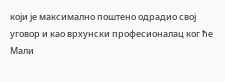који је максимално поштено одрадио свој уговор и као врхунски професионалац ког ће Мали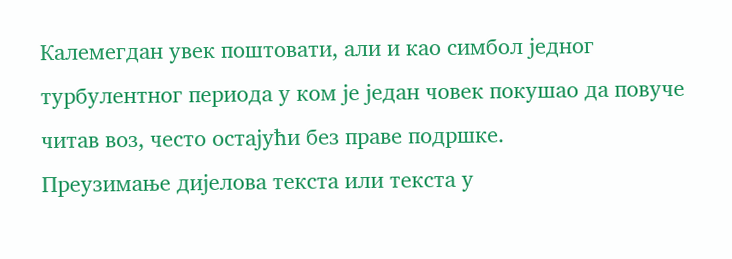Калемегдан увек поштовати, али и као симбол једног турбулентног периода у ком је један човек покушао да повуче читав воз, често остајући без праве подршке.
Преузимање дијелова текста или текста у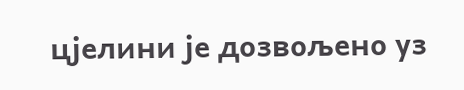цјелини је дозвољено уз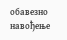обавезно навођење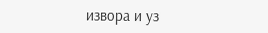извора и уз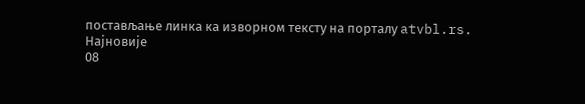постављање линка ка изворном тексту на порталу atvbl.rs.
Најновије
08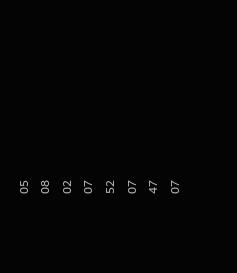05
08
02
07
52
07
47
07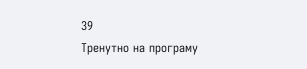39
Тренутно на програму